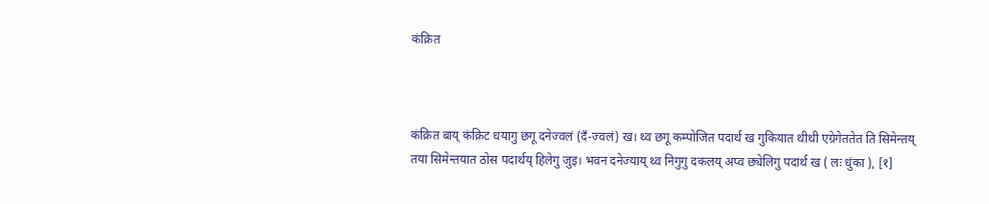कंक्रित



कंक्रित बाय् कंक्रिट धयागु छगू दनेज्वलं (दँ-ज्वलं) ख। थ्व छगू कम्पोजित पदार्थ ख गुकियात थीथी एग्रेगेततेत ति सिमेन्तय् तया सिमेन्तयात ठोस पदार्थय् हिलेगु जुइ। भवन दनेज्याय् थ्व निगुगु दकलय् अप्व छ्येलिगु पदार्थ ख ( लः धुंका ), [१]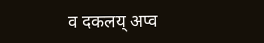व दकलय् अप्व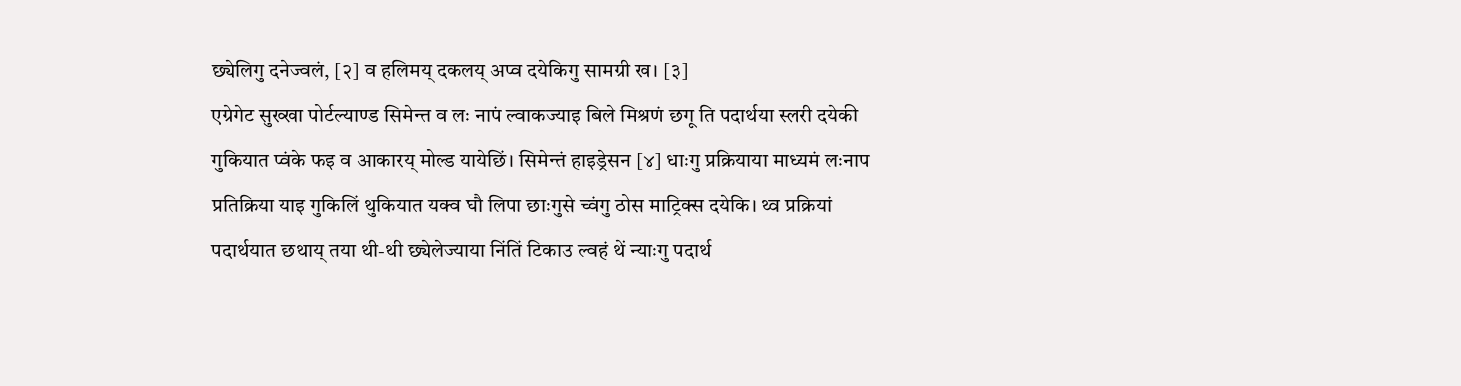छ्येलिगु दनेज्वलं, [२] व हलिमय् दकलय् अप्व दयेकिगु सामग्री ख। [३]
एग्रेगेट सुख्खा पोर्टल्याण्ड सिमेन्त व लः नापं ल्वाकज्याइ बिले मिश्रणं छगू ति पदार्थया स्लरी दयेकी गुकियात प्वंके फइ व आकारय् मोल्ड यायेछिं। सिमेन्तं हाइड्रेसन [४] धाःगु प्रक्रियाया माध्यमं लःनाप प्रतिक्रिया याइ गुकिलिं थुकियात यक्व घौ लिपा छाःगुसे च्वंगु ठोस माट्रिक्स दयेकि। थ्व प्रक्रियां पदार्थयात छथाय् तया थी-थी छ्येलेज्याया निंतिं टिकाउ ल्वहं थें न्याःगु पदार्थ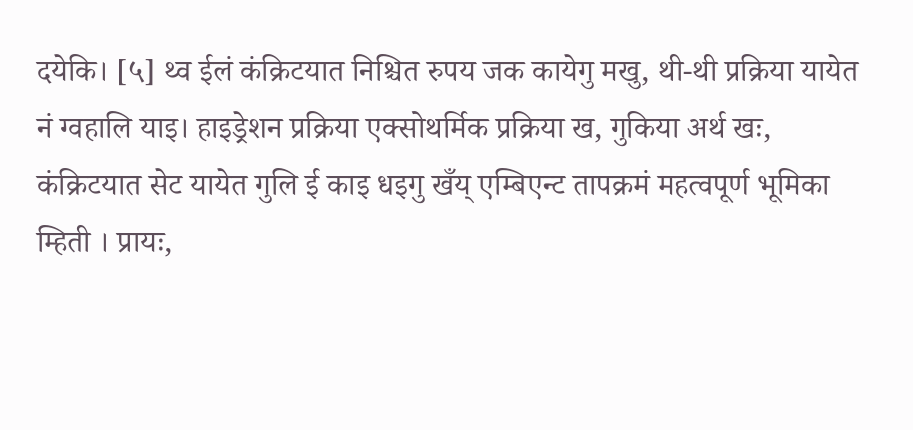दयेकि। [५] थ्व ईलं कंक्रिटयात निश्चित रुपय जक कायेगु मखु, थी-थी प्रक्रिया यायेत नं ग्वहालि याइ। हाइड्रेशन प्रक्रिया एक्सोथर्मिक प्रक्रिया ख, गुकिया अर्थ खः, कंक्रिटयात सेट यायेत गुलि ई काइ धइगु खँय् एम्बिएन्ट तापक्रमं महत्वपूर्ण भूमिका म्हिती । प्रायः,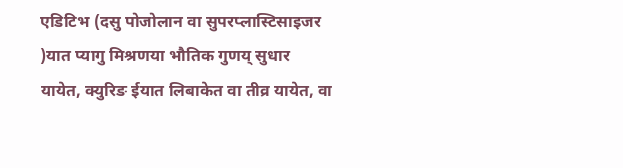एडिटिभ (दसु पोजोलान वा सुपरप्लास्टिसाइजर )यात प्यागु मिश्रणया भौतिक गुणय् सुधार यायेत, क्युरिङ ईयात लिबाकेत वा तीव्र यायेत, वा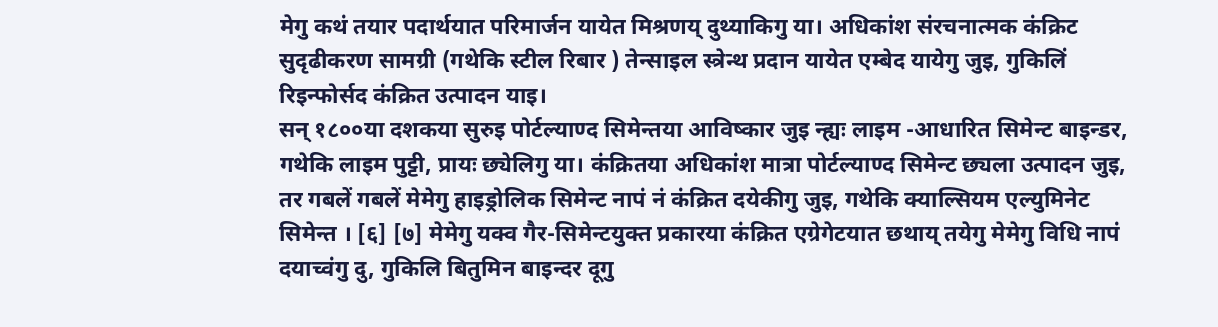मेगु कथं तयार पदार्थयात परिमार्जन यायेत मिश्रणय् दुथ्याकिगु या। अधिकांश संरचनात्मक कंक्रिट सुदृढीकरण सामग्री (गथेकि स्टील रिबार ) तेन्साइल स्त्रेन्थ प्रदान यायेत एम्बेद यायेगु जुइ, गुकिलिं रिइन्फोर्सद कंक्रित उत्पादन याइ।
सन् १८००या दशकया सुरुइ पोर्टल्याण्द सिमेन्तया आविष्कार जुइ न्ह्यः लाइम -आधारित सिमेन्ट बाइन्डर, गथेकि लाइम पुट्टी, प्रायः छ्येलिगु या। कंक्रितया अधिकांश मात्रा पोर्टल्याण्द सिमेन्ट छ्यला उत्पादन जुइ, तर गबलें गबलें मेमेगु हाइड्रोलिक सिमेन्ट नापं नं कंक्रित दयेकीगु जुइ, गथेकि क्याल्सियम एल्युमिनेट सिमेन्त । [६] [७] मेमेगु यक्व गैर-सिमेन्टयुक्त प्रकारया कंक्रित एग्रेगेटयात छथाय् तयेगु मेमेगु विधि नापं दयाच्वंगु दु, गुकिलि बितुमिन बाइन्दर दूगु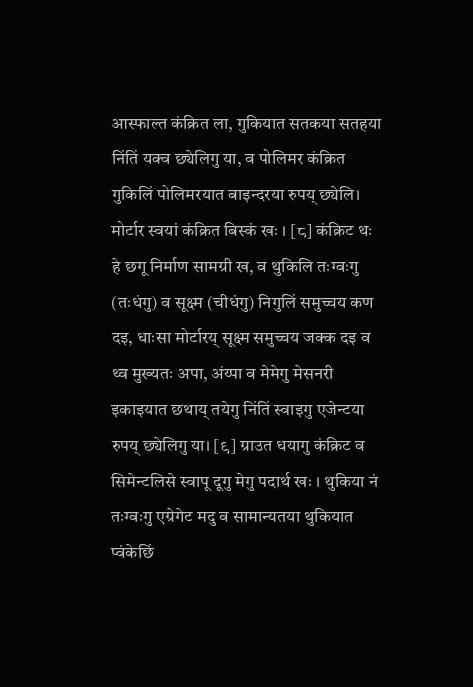आस्फाल्त कंक्रित ला, गुकियात सतकया सतहया निंतिं यक्व छ्येलिगु या, व पोलिमर कंक्रित गुकिलिं पोलिमरयात बाइन्दरया रुपय् छ्येलि।
मोर्टार स्वयां कंक्रित बिस्कं खः । [८] कंक्रिट थः हे छगू निर्माण सामग्री ख, व थुकिलि तःग्वःगु (तःधंगु) व सूक्ष्म (चीधंगु) निगुलिं समुच्चय कण दइ, धाःसा मोर्टारय् सूक्ष्म समुच्चय जक्क दइ व थ्व मुख्यतः अपा, अंय्पा व मेमेगु मेसनरी इकाइयात छथाय् तयेगु निंतिं स्वाइगु एजेन्टया रुपय् छ्येलिगु या। [९] ग्राउत धयागु कंक्रिट व सिमेन्टलिसे स्वापू दूगु मेगु पदार्थ खः । थुकिया नं तःग्वःगु एग्रेगेट मदु व सामान्यतया थुकियात प्वंकेछिं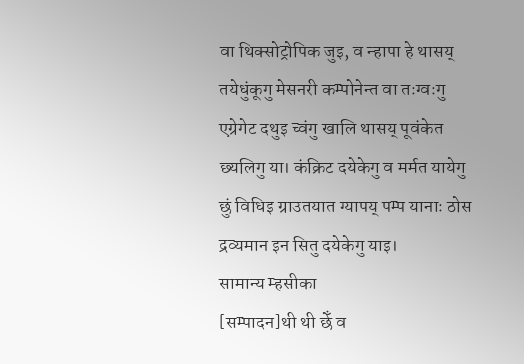वा थिक्सोट्रोपिक जुइ, व न्हापा हे थासय् तयेधुंकूगु मेसनरी कम्पोनेन्त वा तःग्वःगु एग्रेगेट दथुइ च्वंगु खालि थासय् पूवंकेत छ्यलिगु या। कंक्रिट दयेकेगु व मर्मत यायेगु छुं विधिइ ग्राउतयात ग्यापय् पम्प यानाः ठोस द्रव्यमान इन सितु दयेकेगु याइ।
सामान्य म्हसीका
[सम्पादन]थी थी छेँ व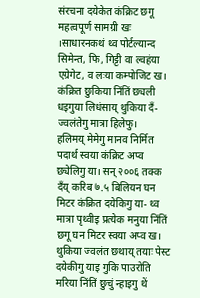संरचना दयेकेत कंक्रिट छगू महत्वपूर्ण सामग्री खः ।साधारनकथं थ्व पोर्टल्यान्द सिमेन्त, फि, गिट्टी वा ल्वहंया एग्रेगेट, व लःया कम्पोजिट ख। कंक्रित छुकिया निंतिं छ्यली धइगुया लिधंसाय् थुकिया दँ-ज्वलंतेगु मात्रा हिलेफु।
हलिमय् मेमेगु मानव निर्मित पदार्थ स्वया कंक्रिट अप्व छ्येलिगु या। सन् २००६ तक्क दँय् करिब ७.५ बिलियन घन मिटर कंक्रित दयेकिगु या- थ्व मात्रा पृथ्वीइ प्रत्येक मनुया निंतिं छगू घन मिटर स्वया अप्व ख।
थुकिया ज्वलंत छथाय् तयाः पेस्ट दयेकीगु याइ गुकि पाउरोति मरिया निंतिं छुचुं न्हाइगु थें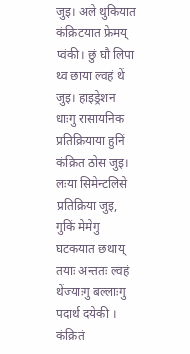जुइ। अले थुकियात कंक्रिटयात फ्रेमय् प्वंकी। छुं घौ लिपा थ्व छाया ल्वहं थें जुइ। हाइड्रेशन धाःगु रासायनिक प्रतिक्रियाया हुनिं कंक्रित ठोस जुइ। लःया सिमेन्टलिसे प्रतिक्रिया जुइ, गुकिं मेमेगु घटकयात छथाय् तयाः अन्ततः ल्वहं थेंज्याःगु बल्लाःगु पदार्थ दयेकी ।
कंक्रितं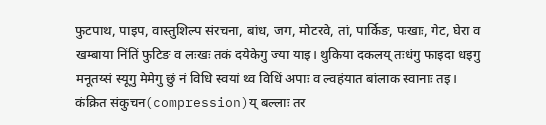फुटपाथ, पाइप, वास्तुशिल्प संरचना, बांध, जग, मोटरवे, तां, पार्किङ, पःखाः, गेट, घेरा व खम्बाया निंतिं फुटिङ व लःखः तकं दयेकेगु ज्या याइ। थुकिया दकलय् तःधंगु फाइदा धइगु मनूतय्सं स्यूगु मेमेगु छुं नं विधि स्वयां थ्व विधिं अपाः व ल्वहंयात बांलाक स्वानाः तइ।
कंक्रित संकुचन(compression)य् बल्लाः तर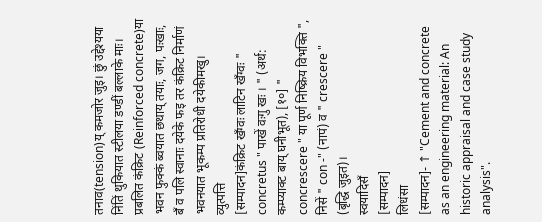तनाव(tension)य् कमजोर जुइ। छुं उद्देश्यया निंतिं थुकियात स्टीलया डण्डीं बल्लाके माः। प्रबलित कंक्रिट (Reinforced concrete)या भवन फुक्कं ब्वयात छथाय् तयाः, जग, पःखाः, बँ व पलि स्वानाः दयेके फइ तर कंक्रिट निर्माणं भवनयात भूकम्प प्रतिरोधी दयेकीमखु।
व्युत्पत्ति
[सम्पादन]कंक्रिट खँग्वः लाटिन खँग्वः " concretus " पाखें वःगु खः । " (अर्थ: कम्प्याक्ट बाय् घनीभूत), [१०] " concrescere " या पूर्ण निष्क्रिय विभक्ति ", निसें " con -" (नापं) व " crescere " (बृद्धि जुइत)।
स्वयादिसँ
[सम्पादन]
लिधंसा
[सम्पादन]- ↑ "Cement and concrete as an engineering material: An historic appraisal and case study analysis".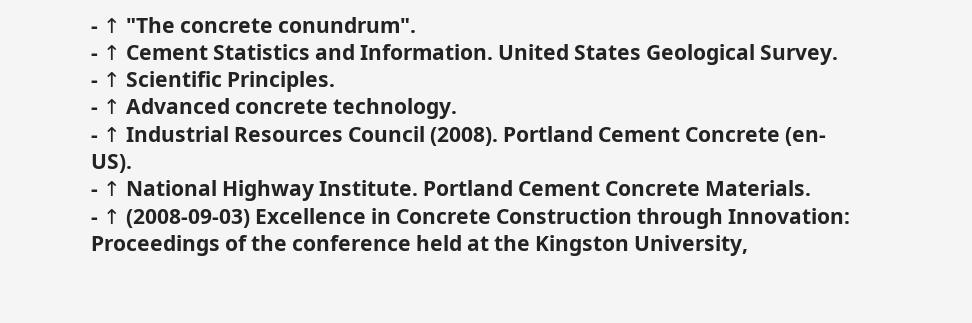- ↑ "The concrete conundrum".
- ↑ Cement Statistics and Information. United States Geological Survey.
- ↑ Scientific Principles.
- ↑ Advanced concrete technology.
- ↑ Industrial Resources Council (2008). Portland Cement Concrete (en-US).
- ↑ National Highway Institute. Portland Cement Concrete Materials.
- ↑ (2008-09-03) Excellence in Concrete Construction through Innovation: Proceedings of the conference held at the Kingston University,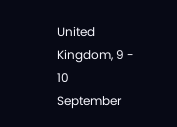United Kingdom, 9 - 10 September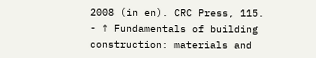2008 (in en). CRC Press, 115.
- ↑ Fundamentals of building construction: materials and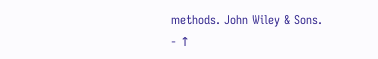methods. John Wiley & Sons.
- ↑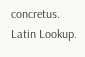concretus. Latin Lookup.